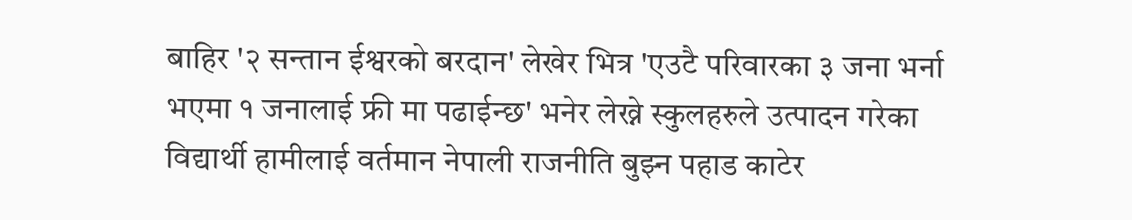बाहिर '२ सन्तान ईश्वरको बरदान' लेखेर भित्र 'एउटै परिवारका ३ जना भर्ना भएमा १ जनालाई फ्री मा पढाईन्छ' भनेर लेख्ने स्कुलहरुले उत्पादन गरेका विद्यार्थी हामीलाई वर्तमान नेपाली राजनीति बुझ्न पहाड काटेर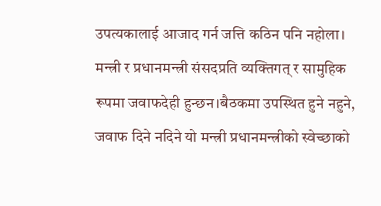उपत्यकालाई आजाद गर्न जत्ति कठिन पनि नहोला।
मन्त्री र प्रधानमन्त्री संसदप्रति व्यक्तिगत् र सामुहिक रूपमा जवाफदेही हुन्छन।बैठकमा उपस्थित हुने नहुने, जवाफ दिने नदिने यो मन्त्री प्रधानमन्त्रीको स्वेच्छाको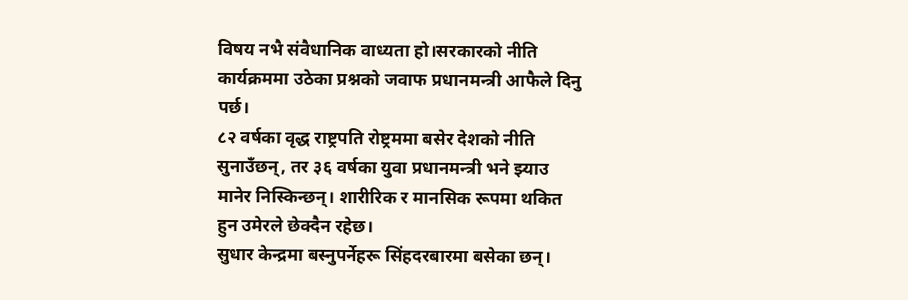विषय नभै संवैधानिक वाध्यता हो।सरकारको नीति कार्यक्रममा उठेका प्रश्नको जवाफ प्रधानमन्त्री आफैले दिनु पर्छ।
८२ वर्षका वृद्ध राष्ट्रपति रोष्ट्रममा बसेर देशको नीति सुनाउँछन्, तर ३६ वर्षका युवा प्रधानमन्त्री भने झ्याउ मानेर निस्किन्छन्। शारीरिक र मानसिक रूपमा थकित हुन उमेरले छेक्दैन रहेछ।
सुधार केन्द्रमा बस्नुपर्नेहरू सिंहदरबारमा बसेका छन्।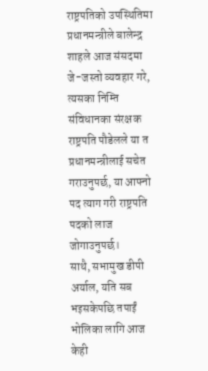राष्ट्रपतिको उपस्थितिमा प्रधानमन्त्रीले बालेन्द्र शाहले आज संसदमा जे-जस्तो व्यवहार गरे, त्यसका निम्ति संविधानका संरक्षक राष्ट्रपति पौडेलले या त प्रधानमन्त्रीलाई सचेत गराउनुपर्छ, या आफ्नो पद त्याग गरी राष्ट्रपति पदको लाज जोगाउनुपर्छ।
साथै, सभामुख डीपी अर्याल, यति सब भइसकेपछि तपाईं भोलिका लागि आज केही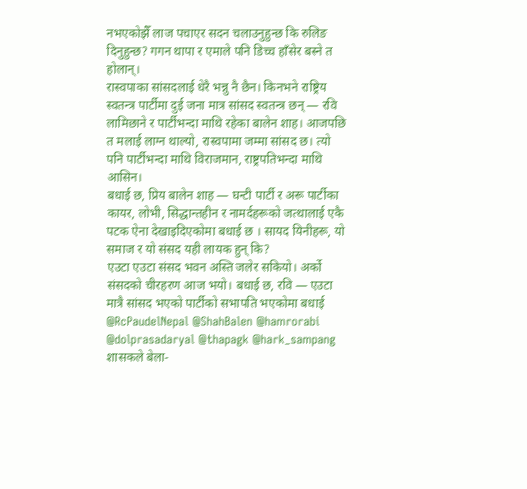नभएकोझैँ लाज पचाएर सदन चलाउनुहुन्छ कि रुलिङ दिनुहुन्छ? गगन थापा र एमाले पनि डिच्च हाँसेर बस्ने त होलान्।
रास्वपाका सांसदलाई धेरै भन्नु नै छैन। किनभने राष्ट्रिय स्वतन्त्र पार्टीमा दुई जना मात्र सांसद स्वतन्त्र छन् — रवि लामिछाने र पार्टीभन्दा माथि रहेका बालेन शाह। आजपछि त मलाई लाग्न थाल्यो, रास्वपामा जम्मा सांसद छ। त्यो पनि पार्टीभन्दा माथि विराजमान, राष्ट्रपतिभन्दा माथि आसिन।
बधाई छ, प्रिय बालेन शाह — घन्टी पार्टी र अरू पार्टीका कायर, लोभी, सिद्धान्तहीन र नामर्दहरूको जत्थालाई एकै पटक ऐना देखाइदिएकोमा बधाई छ । सायद यिनीहरू, यो समाज र यो संसद यही लायक हुन् कि?
एउटा एउटा संसद भवन अस्ति जलेर सकियो। अर्को संसदको चीरहरण आज भयो। बधाई छ, रवि — एउटा मात्रै सांसद भएको पार्टीको सभापति भएकोमा बधाई
@RcPaudelNepal @ShahBalen @hamrorabi @dolprasadaryal @thapagk @hark_sampang
शासकले बेला-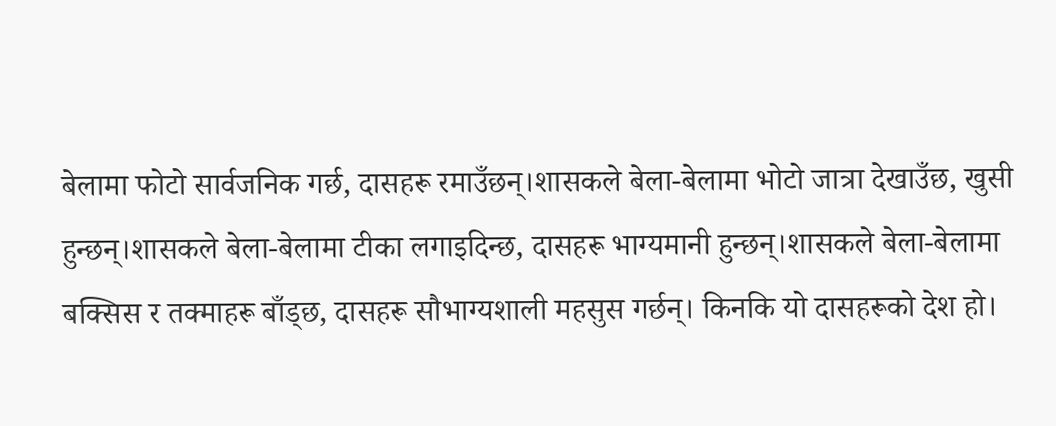बेलामा फोटो सार्वजनिक गर्छ, दासहरू रमाउँछन्।शासकले बेला-बेलामा भोटो जात्रा देखाउँछ, खुसी हुन्छन्।शासकले बेला-बेलामा टीका लगाइदिन्छ, दासहरू भाग्यमानी हुन्छन्।शासकले बेला-बेलामा बक्सिस र तक्माहरू बाँड्छ, दासहरू सौभाग्यशाली महसुस गर्छन्। किनकि यो दासहरूको देश हो।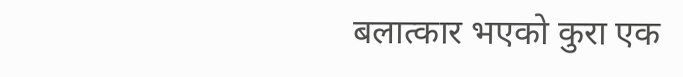बलात्कार भएको कुरा एक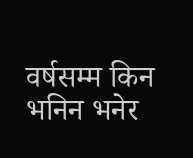वर्षसम्म किन भनिन भनेर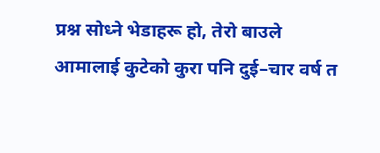प्रश्न सोध्ने भेडाहरू हो, तेरो बाउले आमालाई कुटेको कुरा पनि दुई–चार वर्ष त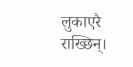लुकाएरै राख्छिन्।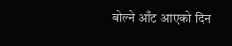बोल्ने आँट आएको दिन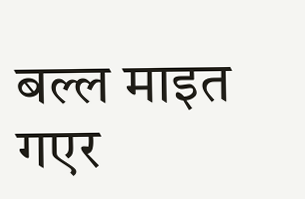बल्ल माइत गएर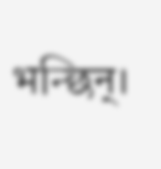भन्छिन्।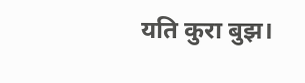यति कुरा बुझ।